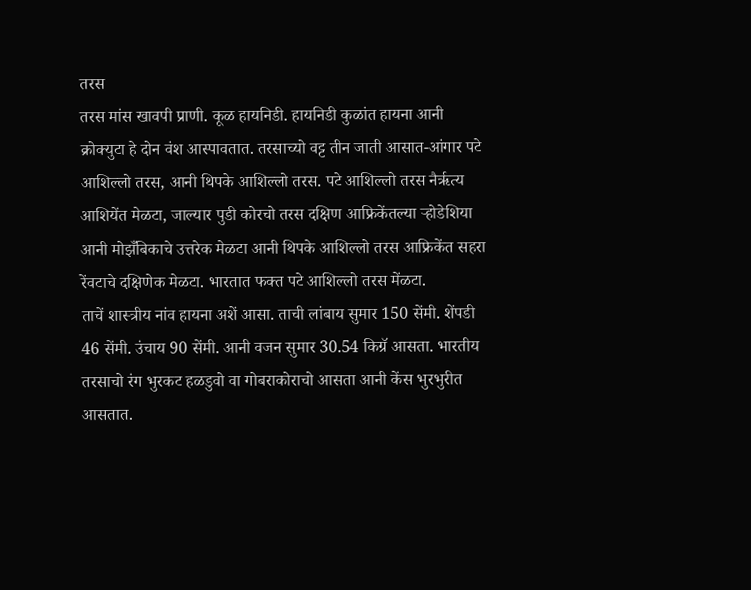तरस
तरस मांस खावपी प्राणी. कूळ हायनिडी. हायनिडी कुळांत हायना आनी क्रोक्युटा हे दोन वंश आस्पावतात. तरसाच्यो वट्ट तीन जाती आसात-आंगार पटे आशिल्लो तरस, आनी थिपके आशिल्लो तरस. पटे आशिल्लो तरस नैर्ऋत्य आशियेंत मेळटा, जाल्यार पुडी कोरचो तरस दक्षिण आफ्रिकेंतल्या ऱ्होडेशिया आनी मोझँबिकाचे उत्तरेक मेळटा आनी थिपके आशिल्लो तरस आफ्रिकेंत सहरा रेंवटाचे दक्षिणेक मेळटा. भारतात फक्त पटे आशिल्लो तरस मेंळटा.
ताचें शास्त्रीय नांव हायना अशें आसा. ताची लांबाय सुमार 150 सेंमी. शेंपडी 46 सेंमी. उंचाय 90 सेंमी. आनी वजन सुमार 30.54 किग्रॅ आसता. भारतीय तरसाचो रंग भुरकट हळडुवो वा गोबराकोराचो आसता आनी केंस भुरभुरीत आसतात.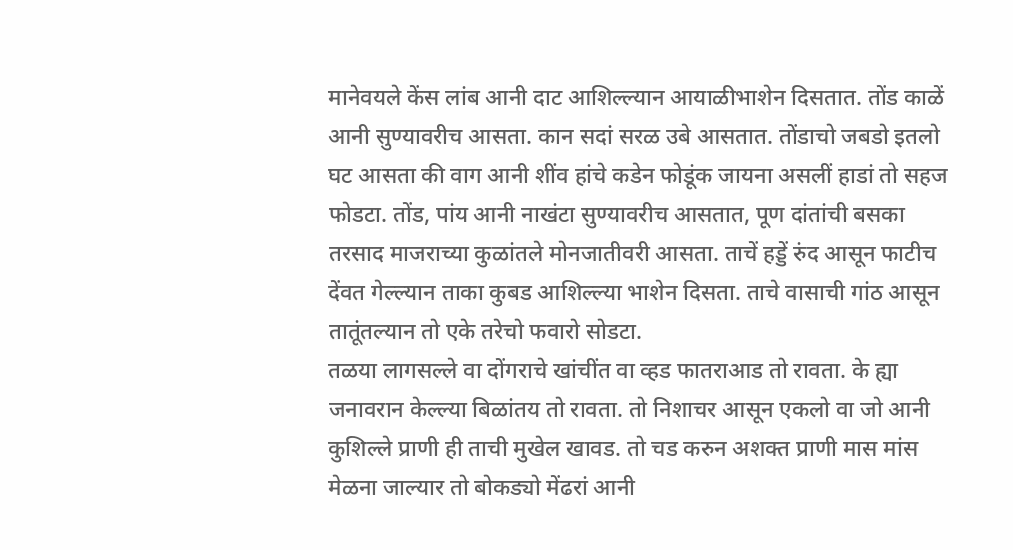मानेवयले केंस लांब आनी दाट आशिल्ल्यान आयाळीभाशेन दिसतात. तोंड काळें आनी सुण्यावरीच आसता. कान सदां सरळ उबे आसतात. तोंडाचो जबडो इतलो घट आसता की वाग आनी शींव हांचे कडेन फोडूंक जायना असलीं हाडां तो सहज फोडटा. तोंड, पांय आनी नाखंटा सुण्यावरीच आसतात, पूण दांतांची बसका तरसाद माजराच्या कुळांतले मोनजातीवरी आसता. ताचें हड्डें रुंद आसून फाटीच देंवत गेल्ल्यान ताका कुबड आशिल्ल्या भाशेन दिसता. ताचे वासाची गांठ आसून तातूंतल्यान तो एके तरेचो फवारो सोडटा.
तळया लागसल्ले वा दोंगराचे खांचींत वा व्हड फातराआड तो रावता. के ह्या जनावरान केल्ल्या बिळांतय तो रावता. तो निशाचर आसून एकलो वा जो आनी कुशिल्ले प्राणी ही ताची मुखेल खावड. तो चड करुन अशक्त प्राणी मास मांस मेळना जाल्यार तो बोकड्यो मेंढरां आनी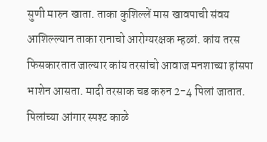सुणी मारुन खाता. ताका कुशिल्लें मास खावपाची संवय आशिल्ल्यान ताका रानाचो आरोग्यरक्षक म्हळां. कांय तरस फिसकारतात जाल्यार कांय तरसांचो आवाज मनशाच्या हांसपा भाशेन आसता. मादी तरसाक चड करुन 2-4 पिलां जातात. पिलांच्या आंगार स्पश्ट काळे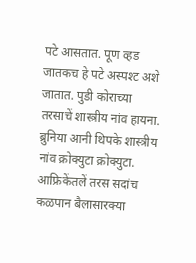पटे आसतात. पूण व्हड जातकच हे पटे अस्पश्ट अशे जातात. पुडी कोराच्या तरसाचें शास्त्रीय नांव हायना. ब्रुनिया आनी थिपके शास्त्रीय नांव क्रोक्युटा क्रोक्युटा. आफ्रिकेंतलें तरस सदांच कळपान बैलासारक्या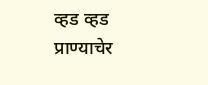व्हड व्हड प्राण्याचेर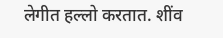लेगीत हल्लो करतात. शींव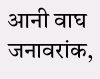आनी वाघ जनावरांक,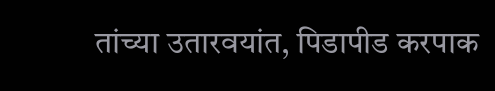तांच्या उतारवयांत, पिडापीड करपाक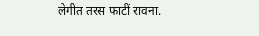लेगीत तरस फाटीं रावना.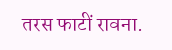तरस फाटीं रावना.